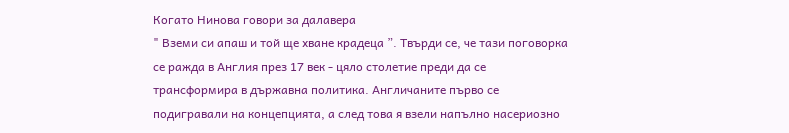Когато Нинова говори за далавера
" Вземи си апаш и той ще хване крадеца ”. Твърди се, че тази поговорка се ражда в Англия през 17 век - цяло столетие преди да се трансформира в държавна политика. Англичаните първо се подигравали на концепцията, а след това я взели напълно насериозно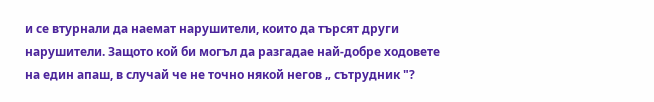и се втурнали да наемат нарушители, които да търсят други нарушители. Защото кой би могъл да разгадае най-добре ходовете на един апаш, в случай че не точно някой негов „ сътрудник "?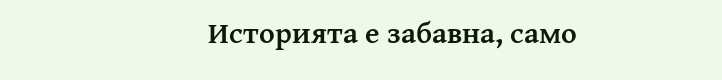Историята е забавна, само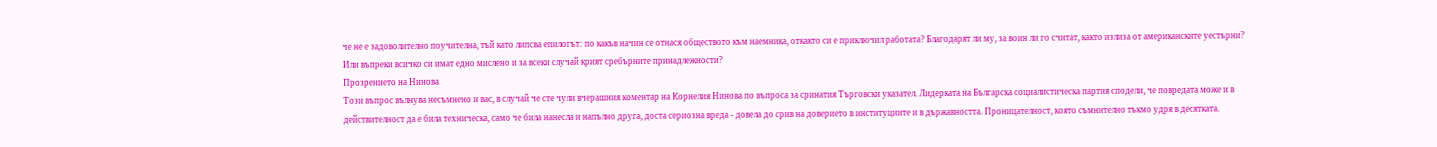че не е задоволително поучителна, тъй като липсва епилогът: по какъв начин се отнася обществото към наемника, откакто си е приключил работата? Благодарят ли му, за воин ли го считат, както излиза от американските уестърни? Или въпреки всичко си имат едно мислено и за всеки случай крият сребърните принадлежности?
Прозрението на Нинова
Този въпрос вълнува несъмнено и вас, в случай че сте чули вчерашния коментар на Корнелия Нинова по въпроса за сринатия Търговски указател. Лидерката на Българска социалистическа партия сподели, че повредата може и в действителност да е била техническа, само че била нанесла и напълно друга, доста сериозна вреда - довела до срив на доверието в институциите и в държавността. Проницателност, която съмнително тъкмо удря в десятката.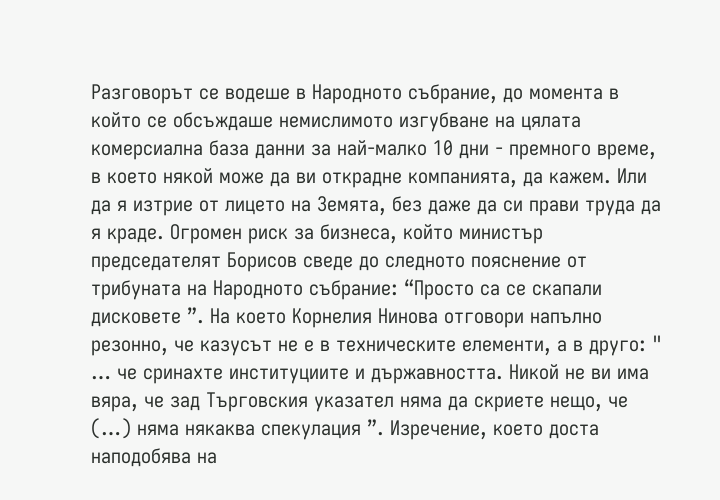Разговорът се водеше в Народното събрание, до момента в който се обсъждаше немислимото изгубване на цялата комерсиална база данни за най-малко 10 дни - премного време, в което някой може да ви открадне компанията, да кажем. Или да я изтрие от лицето на Земята, без даже да си прави труда да я краде. Огромен риск за бизнеса, който министър председателят Борисов сведе до следното пояснение от трибуната на Народното събрание: “Просто са се скапали дисковете ”. На което Корнелия Нинова отговори напълно резонно, че казусът не е в техническите елементи, а в друго: " … че сринахте институциите и държавността. Никой не ви има вяра, че зад Търговския указател няма да скриете нещо, че (…) няма някаква спекулация ”. Изречение, което доста наподобява на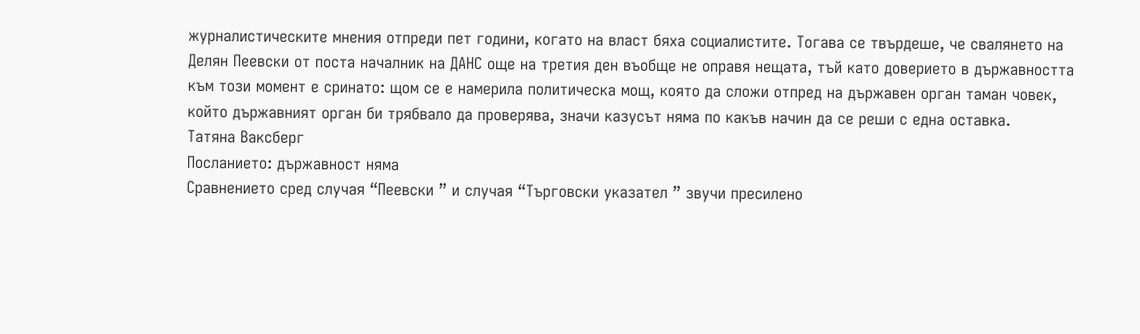журналистическите мнения отпреди пет години, когато на власт бяха социалистите. Тогава се твърдеше, че свалянето на Делян Пеевски от поста началник на ДАНС още на третия ден въобще не оправя нещата, тъй като доверието в държавността към този момент е сринато: щом се е намерила политическа мощ, която да сложи отпред на държавен орган таман човек, който държавният орган би трябвало да проверява, значи казусът няма по какъв начин да се реши с една оставка.
Татяна Ваксберг
Посланието: държавност няма
Сравнението сред случая “Пеевски ” и случая “Търговски указател ” звучи пресилено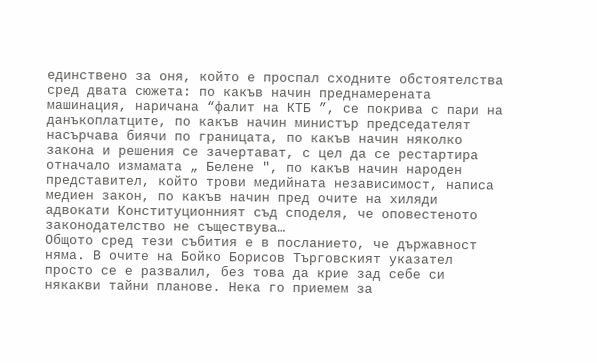единствено за оня, който е проспал сходните обстоятелства сред двата сюжета: по какъв начин преднамерената машинация, наричана “фалит на КТБ ”, се покрива с пари на данъкоплатците, по какъв начин министър председателят насърчава биячи по границата, по какъв начин няколко закона и решения се зачертават, с цел да се рестартира отначало измамата „ Белене ", по какъв начин народен представител, който трови медийната независимост, написа медиен закон, по какъв начин пред очите на хиляди адвокати Конституционният съд споделя, че оповестеното законодателство не съществува…
Общото сред тези събития е в посланието, че държавност няма. В очите на Бойко Борисов Търговският указател просто се е развалил, без това да крие зад себе си някакви тайни планове. Нека го приемем за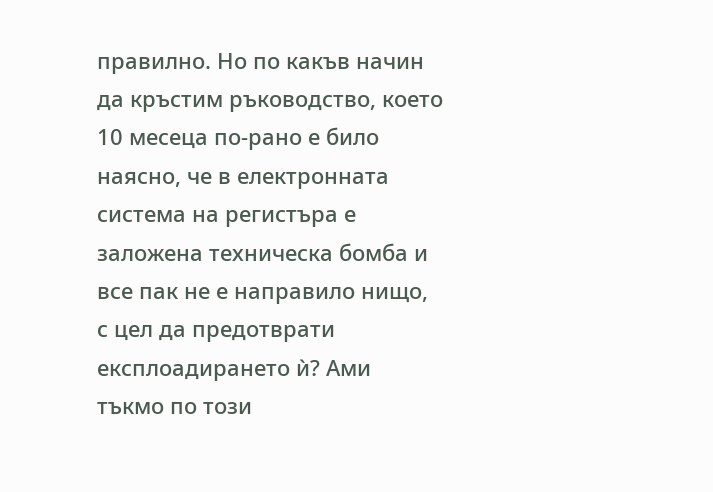правилно. Но по какъв начин да кръстим ръководство, което 10 месеца по-рано е било наясно, че в електронната система на регистъра е заложена техническа бомба и все пак не е направило нищо, с цел да предотврати експлоадирането ѝ? Ами тъкмо по този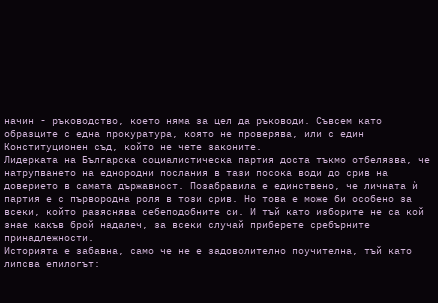начин - ръководство, което няма за цел да ръководи. Съвсем като образците с една прокуратура, която не проверява, или с един Конституционен съд, който не чете законите.
Лидерката на Българска социалистическа партия доста тъкмо отбелязва, че натрупването на еднородни послания в тази посока води до срив на доверието в самата държавност. Позабравила е единствено, че личната ѝ партия е с първородна роля в този срив. Но това е може би особено за всеки, който разяснява себеподобните си. И тъй като изборите не са кой знае какъв брой надалеч, за всеки случай приберете сребърните принадлежности.
Историята е забавна, само че не е задоволително поучителна, тъй като липсва епилогът: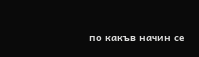по какъв начин се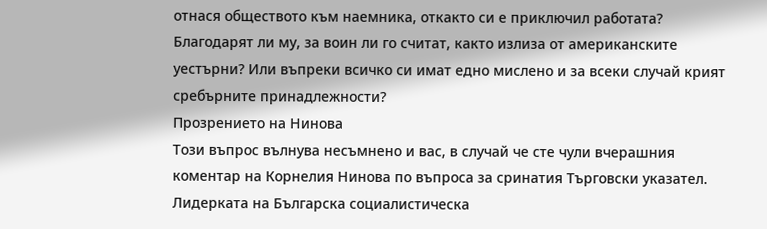отнася обществото към наемника, откакто си е приключил работата? Благодарят ли му, за воин ли го считат, както излиза от американските уестърни? Или въпреки всичко си имат едно мислено и за всеки случай крият сребърните принадлежности?
Прозрението на Нинова
Този въпрос вълнува несъмнено и вас, в случай че сте чули вчерашния коментар на Корнелия Нинова по въпроса за сринатия Търговски указател. Лидерката на Българска социалистическа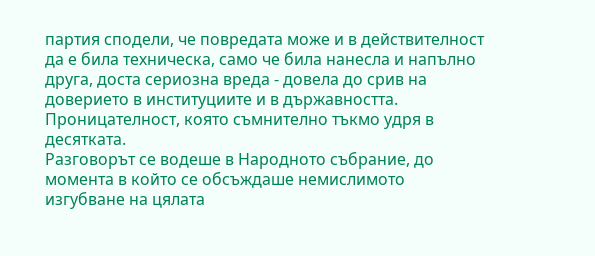партия сподели, че повредата може и в действителност да е била техническа, само че била нанесла и напълно друга, доста сериозна вреда - довела до срив на доверието в институциите и в държавността. Проницателност, която съмнително тъкмо удря в десятката.
Разговорът се водеше в Народното събрание, до момента в който се обсъждаше немислимото изгубване на цялата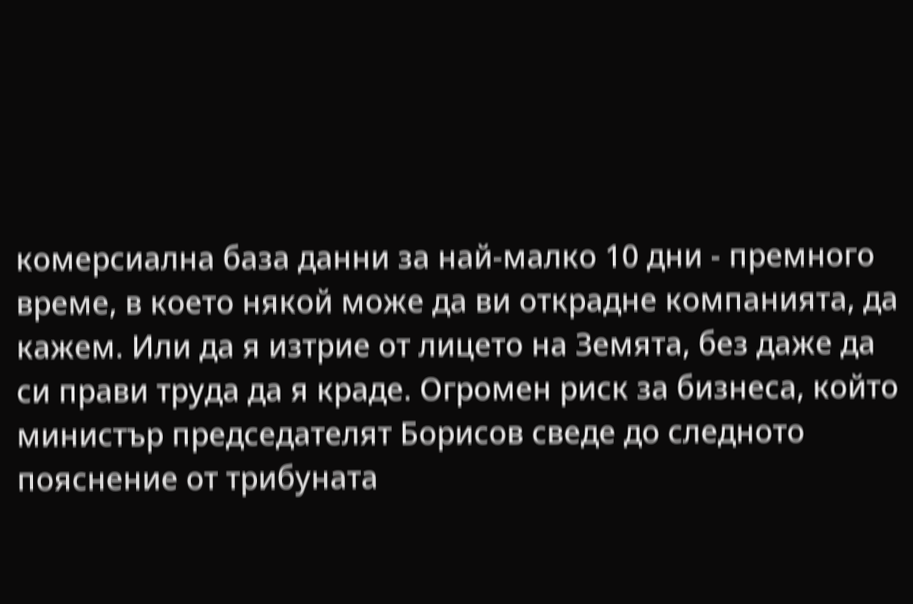комерсиална база данни за най-малко 10 дни - премного време, в което някой може да ви открадне компанията, да кажем. Или да я изтрие от лицето на Земята, без даже да си прави труда да я краде. Огромен риск за бизнеса, който министър председателят Борисов сведе до следното пояснение от трибуната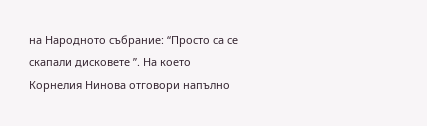на Народното събрание: “Просто са се скапали дисковете ”. На което Корнелия Нинова отговори напълно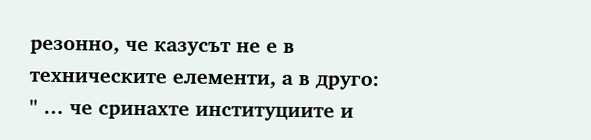резонно, че казусът не е в техническите елементи, а в друго: " … че сринахте институциите и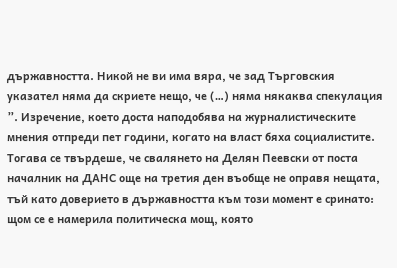държавността. Никой не ви има вяра, че зад Търговския указател няма да скриете нещо, че (…) няма някаква спекулация ”. Изречение, което доста наподобява на журналистическите мнения отпреди пет години, когато на власт бяха социалистите. Тогава се твърдеше, че свалянето на Делян Пеевски от поста началник на ДАНС още на третия ден въобще не оправя нещата, тъй като доверието в държавността към този момент е сринато: щом се е намерила политическа мощ, която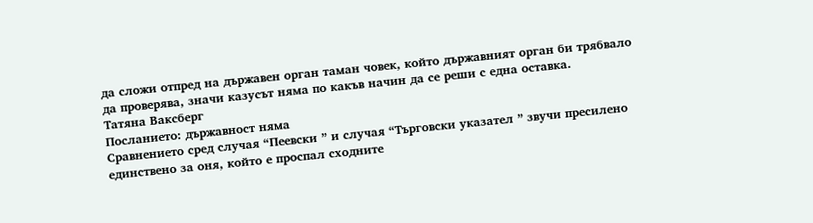да сложи отпред на държавен орган таман човек, който държавният орган би трябвало да проверява, значи казусът няма по какъв начин да се реши с една оставка.
Татяна Ваксберг
Посланието: държавност няма
Сравнението сред случая “Пеевски ” и случая “Търговски указател ” звучи пресилено единствено за оня, който е проспал сходните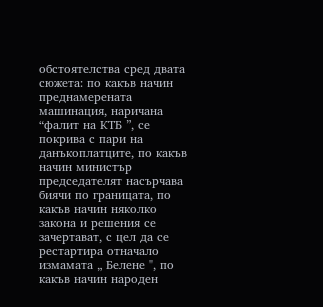обстоятелства сред двата сюжета: по какъв начин преднамерената машинация, наричана “фалит на КТБ ”, се покрива с пари на данъкоплатците, по какъв начин министър председателят насърчава биячи по границата, по какъв начин няколко закона и решения се зачертават, с цел да се рестартира отначало измамата „ Белене ", по какъв начин народен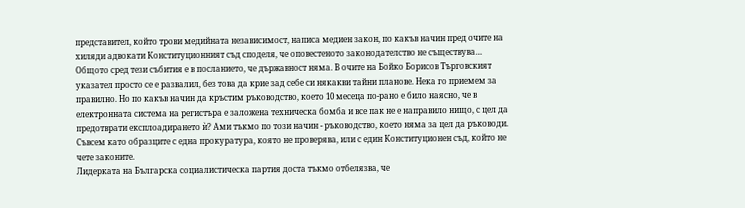представител, който трови медийната независимост, написа медиен закон, по какъв начин пред очите на хиляди адвокати Конституционният съд споделя, че оповестеното законодателство не съществува…
Общото сред тези събития е в посланието, че държавност няма. В очите на Бойко Борисов Търговският указател просто се е развалил, без това да крие зад себе си някакви тайни планове. Нека го приемем за правилно. Но по какъв начин да кръстим ръководство, което 10 месеца по-рано е било наясно, че в електронната система на регистъра е заложена техническа бомба и все пак не е направило нищо, с цел да предотврати експлоадирането ѝ? Ами тъкмо по този начин - ръководство, което няма за цел да ръководи. Съвсем като образците с една прокуратура, която не проверява, или с един Конституционен съд, който не чете законите.
Лидерката на Българска социалистическа партия доста тъкмо отбелязва, че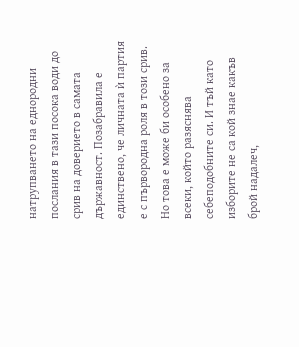натрупването на еднородни послания в тази посока води до срив на доверието в самата държавност. Позабравила е единствено, че личната ѝ партия е с първородна роля в този срив. Но това е може би особено за всеки, който разяснява себеподобните си. И тъй като изборите не са кой знае какъв брой надалеч,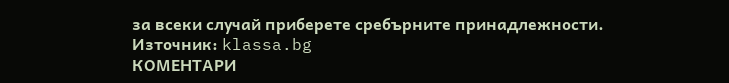за всеки случай приберете сребърните принадлежности.
Източник: klassa.bg
КОМЕНТАРИ